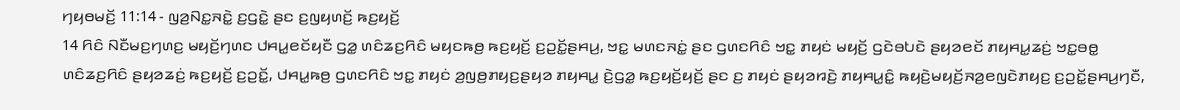ꤚꤟꤥꤗꤢꤩ꤬ 11:14 - ꤜꤤ꤬ꤡꤢ꤭ꤏꤢꤧ꤭ ꤢ꤬ꤞꤢꤧ꤭ ꤔꤢ ꤢ꤬ꤜꤟꤛꤢꤩ꤬ ꤒꤢ꤬ꤟꤢꤩ꤬
14 ꤖꤢꤨ ꤡꤢꤪꤗꤢ꤬ꤚꤛꤢ꤬ ꤗꤟꤢꤩ꤬ꤚꤛꤢ ꤓꤌꤣ꤭ꤕꤢꤩꤟꤢꤪ ꤞꤤ꤭ ꤛꤢꤨꤘꤢ꤬ꤖꤢꤨ ꤗꤟꤢꤒꤥ꤬ ꤒꤢ꤬ꤟꤢꤩ꤬ ꤢ꤬ꤑꤢꤩ꤭ꤔꤌꤣ꤬, ꤠꤢ꤭ ꤗꤛꤢꤏꤢꤦ꤭ ꤔꤢ ꤞꤛꤢꤖꤢꤨ ꤠꤢ꤭ ꤊꤟꤢꤦ ꤗꤟꤢꤩ꤬ ꤞꤢꤧꤋꤝꤢꤧ ꤔꤟꤤꤕꤢꤩ ꤊꤟꤌꤣ꤭ꤘꤢꤦ꤬ ꤠꤢ꤭ꤋꤥ꤭ ꤛꤢꤨꤘꤢ꤬ꤖꤢꤨ ꤔꤟꤤꤘꤢꤦ꤬ ꤒꤢ꤬ꤟꤢꤩ꤬ ꤢ꤬ꤑꤢꤩ꤭, ꤓꤌꤣ꤭ꤒꤥ꤬ ꤞꤛꤢꤖꤢꤨ ꤠꤢ꤭ ꤊꤟꤢꤦ ꤤ꤬ꤜꤥ꤬ꤊꤟꤢ꤬ꤔꤟꤤ ꤊꤟꤌꤣ꤭ ꤢꤧ꤬ꤞꤤ꤭ ꤒꤢ꤬ꤟꤢꤩ꤬ꤟꤢꤩ꤬ ꤔꤢ ꤢ꤬ ꤊꤟꤢꤦ ꤔꤟꤤꤙꤢꤧ꤬ ꤊꤟꤌꤣ꤭ꤢꤨ꤭ ꤒꤟꤢꤧ꤬ꤗꤟꤢꤩ꤬ꤏꤤ꤬ꤕꤜꤢꤧꤊꤟꤢ꤬ ꤢ꤬ꤑꤢꤩ꤭ꤔꤌꤣ꤬ꤚꤢꤪ,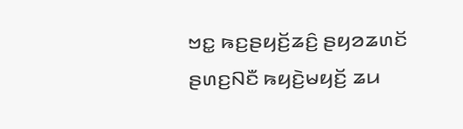ꤠꤢ꤭ ꤒꤢ꤬ꤔꤟꤢꤩ꤬ꤘꤢꤨ꤬ ꤔꤟꤤꤘꤛꤢꤩ ꤔꤛꤢ꤬ꤡꤢꤪ ꤒꤟꤢꤧ꤬ꤗꤟꤢꤩ꤬ ꤘꤣ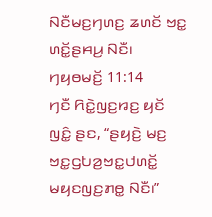ꤡꤢꤪꤗꤢ꤬ꤚꤛꤢ꤬ ꤘꤛꤢꤩ ꤠꤢ꤭ ꤛꤢꤩ꤭ꤔꤌꤣ꤬ ꤡꤢꤪ꤯
ꤚꤟꤥꤗꤢꤩ꤬ 11:14
ꤚꤢꤪ ꤖꤢꤧ꤭ꤜꤢ꤬ꤙꤢ꤬ ꤟꤢꤩ ꤜꤢꤨ꤭ ꤔꤢ, “ꤔꤟꤢꤧ꤬ ꤗꤢ꤬ ꤠꤢ꤭ꤞꤝꤤ꤬ꤠꤢ꤭ꤓꤛꤢꤩ꤭ ꤗꤟꤢꤜꤢ꤬ꤊꤥ꤭ ꤡꤢꤪ꤯”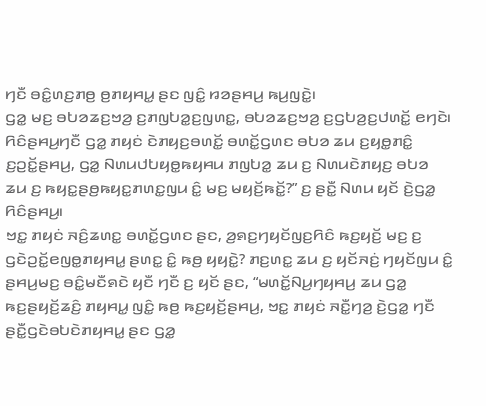ꤚꤢꤪ ꤋꤢꤨ꤭ꤛꤢ꤬ꤊꤥ꤬ ꤥ꤬ꤊꤟꤌꤣ꤭ ꤔꤢ ꤜꤢꤨ꤭ ꤙꤤꤔꤌꤣ꤬ ꤒꤣ꤬ꤜꤢꤧ꤭꤯
ꤞꤤ꤭ ꤗꤢ꤬ ꤋꤝꤤꤘꤢ꤬ꤠꤤ꤬ ꤢ꤬ꤊꤜꤝꤤ꤭ꤢ꤬ꤜꤛꤢ꤭, ꤋꤝꤤꤘꤢ꤬ꤠꤤ꤬ ꤢ꤬ꤞꤝꤤ꤬ꤢ꤬ꤓꤛꤢꤩ꤭ ꤕꤚꤢꤧ꤯ ꤖꤢꤨꤔꤌꤣ꤬ꤚꤢꤪ ꤞꤤ꤭ ꤊꤟꤢꤦ ꤢꤧꤊꤟꤢ꤬ꤋꤛꤢꤩ꤭ ꤋꤛꤢꤩ꤭ꤞꤛꤢ ꤋꤝꤤ ꤘꤣ ꤢ꤬ꤟꤥ꤭ꤊꤢꤨ꤭ ꤢ꤬ꤑꤢꤩ꤭ꤔꤌꤣ꤬, ꤞꤤ꤭ ꤡꤛꤣꤓꤝꤟꤥ꤭ꤒꤟꤌꤣ ꤊꤜꤝꤤ꤭ ꤘꤣ ꤢ꤬ ꤡꤛꤣꤢꤧꤊꤟꤢ꤬ ꤋꤝꤤ ꤘꤣ ꤢ꤬ ꤒꤟꤢ꤭ꤔꤥ꤬ꤒꤟꤢ꤭ꤊꤛꤢ꤭ꤜꤣ ꤢꤨ꤭ ꤗꤢ꤬ ꤗꤟꤢꤩ꤬ꤒꤢꤩ꤭?” ꤢ꤬ ꤔꤢꤪ꤭ ꤡꤛꤣ ꤟꤢꤩ ꤢꤧ꤬ꤞꤤ꤭ ꤖꤢꤨꤔꤌꤣ꤬꤯
ꤠꤢ꤭ ꤊꤟꤢꤦ ꤏꤢꤨ꤬ꤘꤛꤢ꤭ ꤋꤛꤢꤩ꤭ꤞꤛꤢ ꤔꤢ, ꤤ꤬ꤎꤢ꤬ꤚꤟꤢꤩꤜꤢ꤬ꤖꤢꤨ ꤒꤢ꤬ꤟꤢꤩ꤬ ꤗꤢ꤬ ꤢ꤬ ꤞꤢꤧꤑꤢꤩ꤭ꤕꤜꤥ꤭ꤊꤟꤌꤣ꤭ ꤔꤛꤢ꤭ ꤢꤨ꤭ ꤒꤥ꤬ ꤟꤟꤢꤧ꤭? ꤊꤢ꤬ꤛꤢ꤭ ꤘꤣ ꤢ꤬ ꤟꤢꤩꤏꤢꤦ꤬ ꤚꤟꤢꤩꤜꤣ ꤢꤨ꤭ ꤔꤌꤣ꤬ꤗꤢ꤬ ꤋꤢꤨ꤭ꤗꤢꤪꤎꤢꤧ ꤟꤢꤪ ꤚꤢꤪ ꤢ꤬ ꤟꤢꤩ ꤔꤢ, “ꤗꤛꤢꤩ꤭ꤡꤣ꤬ꤚꤟꤌꤣ꤬ ꤘꤣ ꤞꤤ꤭ ꤒꤢ꤬ꤔꤟꤢꤩ꤬ꤘꤢꤨ꤬ ꤊꤟꤌꤣ꤭ ꤜꤢꤨ꤭ ꤒꤥ꤬ ꤒꤢ꤬ꤟꤢꤩ꤬ꤔꤌꤣ꤬, ꤠꤢ꤭ ꤊꤟꤢꤦ ꤏꤢꤪ꤭ꤚꤤ꤬ ꤢꤧ꤬ꤞꤤ꤭ ꤚꤢꤪ ꤔꤢꤪ꤭ꤞꤢꤧꤋꤝꤢꤧꤊꤟꤌꤣ꤭ ꤔꤢ ꤞꤤ꤭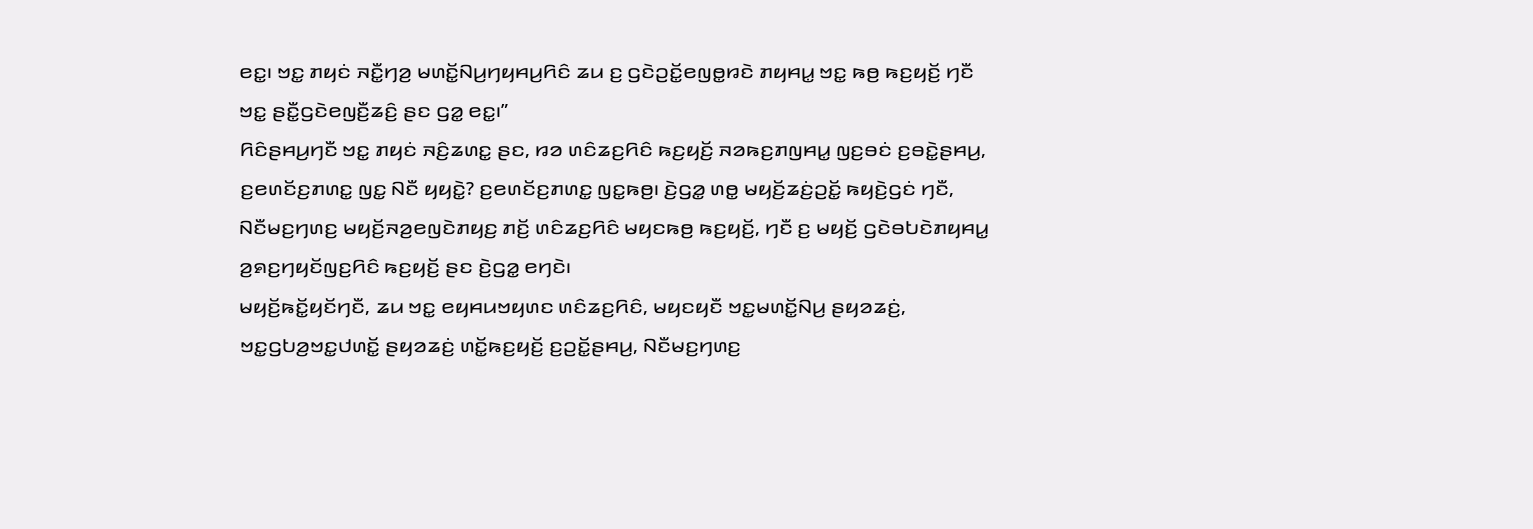ꤕꤢ꤭꤯ ꤠꤢ꤭ ꤊꤟꤢꤦ ꤏꤢꤪ꤭ꤚꤤ꤬ ꤗꤛꤢꤩ꤭ꤡꤣ꤬ꤚꤟꤌꤣ꤬ꤖꤢꤨ ꤘꤣ ꤢ꤬ ꤞꤢꤧꤑꤢꤩ꤭ꤕꤜꤥ꤭ꤙꤢꤧ ꤊꤟꤌꤣ꤭ ꤠꤢ꤭ ꤒꤥ꤬ ꤒꤢ꤬ꤟꤢꤩ꤬ ꤚꤢꤪ ꤠꤢ꤭ ꤔꤢꤪ꤭ꤞꤢꤧꤕꤜꤢꤪ꤬ꤘꤢꤨ꤬ ꤔꤢ ꤞꤤ꤭ ꤕꤢ꤭꤯”
ꤖꤢꤨꤔꤌꤣ꤬ꤚꤢꤪ ꤠꤢ꤭ ꤊꤟꤢꤦ ꤏꤢꤨ꤬ꤘꤛꤢ꤭ ꤔꤢ, ꤙꤤ ꤛꤢꤨꤘꤢ꤬ꤖꤢꤨ ꤒꤢ꤬ꤟꤢꤩ꤬ ꤏꤤꤒꤢ꤬ꤊꤜꤌꤣ꤭ ꤜꤢ꤬ꤋꤢꤦ ꤢ꤬ꤋꤢꤧ꤭ꤔꤌꤣ꤬, ꤢ꤬ꤕꤛꤢꤩꤢ꤬ꤊꤛꤢ꤭ ꤜꤢ꤭ ꤡꤢꤪ ꤟꤟꤢꤧ꤭? ꤢ꤬ꤕꤛꤢꤩꤢ꤬ꤊꤛꤢ꤭ ꤜꤢ꤭ꤒꤥ꤬꤯ ꤢꤧ꤬ꤞꤤ꤭ ꤛꤥ꤭ ꤗꤟꤢꤩ꤬ꤘꤢꤦ꤬ꤑꤢꤩ꤭ ꤒꤟꤢꤧ꤬ꤞꤢꤦ ꤚꤢꤪ, ꤡꤢꤪꤗꤢ꤬ꤚꤛꤢ꤬ ꤗꤟꤢꤩ꤬ꤏꤤ꤬ꤕꤜꤢꤧꤊꤟꤢ꤬ ꤊꤢꤩ꤬ ꤛꤢꤨꤘꤢ꤬ꤖꤢꤨ ꤗꤟꤢꤒꤥ꤬ ꤒꤢ꤬ꤟꤢꤩ꤬, ꤚꤢꤪ ꤢ꤬ ꤗꤟꤢꤩ꤬ ꤞꤢꤧꤋꤝꤢꤧꤊꤟꤌꤣ꤭ ꤤ꤬ꤎꤢ꤬ꤚꤟꤢꤩꤜꤢ꤬ꤖꤢꤨ ꤒꤢ꤬ꤟꤢꤩ꤬ ꤔꤢ ꤢꤧ꤬ꤞꤤ꤭ ꤕꤚꤢꤧ꤯
ꤗꤟꤢꤩ꤬ꤒꤢꤩ꤭ꤟꤢꤩꤚꤢꤪ, ꤘꤣ ꤠꤢ꤭ ꤕꤟꤌꤣꤠꤟꤛꤢ ꤛꤢꤨꤘꤢ꤬ꤖꤢꤨ, ꤗꤟꤢꤟꤢꤪ ꤠꤢ꤭ꤗꤛꤢꤩ꤭ꤡꤣ꤬ ꤔꤟꤤꤘꤢꤦ꤬, ꤠꤢ꤭ꤞꤝꤤ꤬ꤠꤢ꤭ꤓꤛꤢꤩ꤭ ꤔꤟꤤꤘꤢꤦ꤬ ꤛꤢꤩ꤭ꤒꤢ꤬ꤟꤢꤩ꤬ ꤢ꤬ꤑꤢꤩ꤭ꤔꤌꤣ꤬, ꤡꤢꤪꤗꤢ꤬ꤚꤛꤢ꤬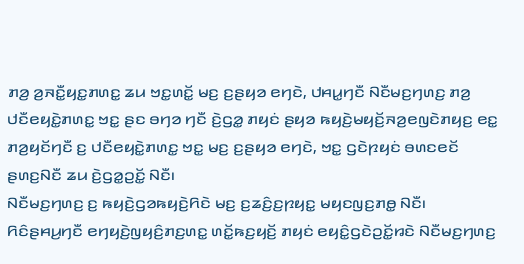ꤊꤤ꤬ ꤤ꤬ꤏꤢꤪ꤭ꤟꤢ꤭ꤊꤛꤢ꤭ ꤘꤣ ꤠꤢ꤭ꤛꤢꤩ꤭ ꤗꤢ꤬ ꤢ꤬ꤔꤟꤤ ꤕꤚꤢꤧ, ꤓꤌꤣ꤭ꤚꤢꤪ ꤡꤢꤪꤗꤢ꤬ꤚꤛꤢ꤬ ꤊꤤ꤬ ꤓꤢꤪꤕꤟꤢꤧ꤭ꤊꤛꤢ꤭ ꤠꤢ꤭ ꤔꤢ ꤋꤚꤤ ꤚꤢꤪ ꤢꤧ꤬ꤞꤤ꤭ ꤊꤟꤢꤦ ꤔꤟꤤ ꤒꤟꤢꤧ꤬ꤗꤟꤢꤩ꤬ꤏꤤ꤬ꤕꤜꤢꤧꤊꤟꤢ꤬ ꤕꤢ꤭ ꤊꤤ꤬ꤟꤢꤩꤚꤢꤪ ꤢ꤬ ꤓꤢꤪꤕꤟꤢꤧ꤭ꤊꤛꤢ꤭ ꤠꤢ꤭ ꤗꤢ꤬ ꤢ꤬ꤔꤟꤤ ꤕꤚꤢꤧ, ꤠꤢ꤭ ꤞꤢꤧꤐꤟꤢꤦ ꤋꤛꤢꤕꤢꤩ ꤔꤛꤢ꤬ꤡꤢꤪ ꤘꤣ ꤢꤧ꤬ꤞꤤ꤭ꤑꤢꤩ꤭ ꤡꤢꤪ꤯
ꤡꤢꤪꤗꤢ꤬ꤚꤛꤢ꤬ ꤢ꤬ ꤒꤟꤢꤧ꤬ꤞꤤꤒꤟꤢꤧ꤬ꤖꤢꤧ ꤗꤢ꤬ ꤢ꤬ꤘꤢꤨ꤬ꤢ꤬ꤐꤟꤢ꤭ ꤗꤟꤢꤜꤢ꤬ꤊꤥ꤭ ꤡꤢꤪ꤯ ꤖꤢꤨꤔꤌꤣ꤬ꤚꤢꤪ ꤕꤚꤟꤢꤧ꤬ꤜꤟꤢꤨ꤬ꤊꤢ꤬ꤛꤢ꤭ ꤛꤢꤩ꤭ꤒꤢ꤬ꤟꤢꤩ꤬ ꤊꤟꤢꤦ ꤕꤟꤢꤨ꤭ꤞꤢꤧꤑꤢꤩ꤭ꤙꤢꤧ ꤡꤢꤪꤗꤢ꤬ꤚꤛꤢ꤬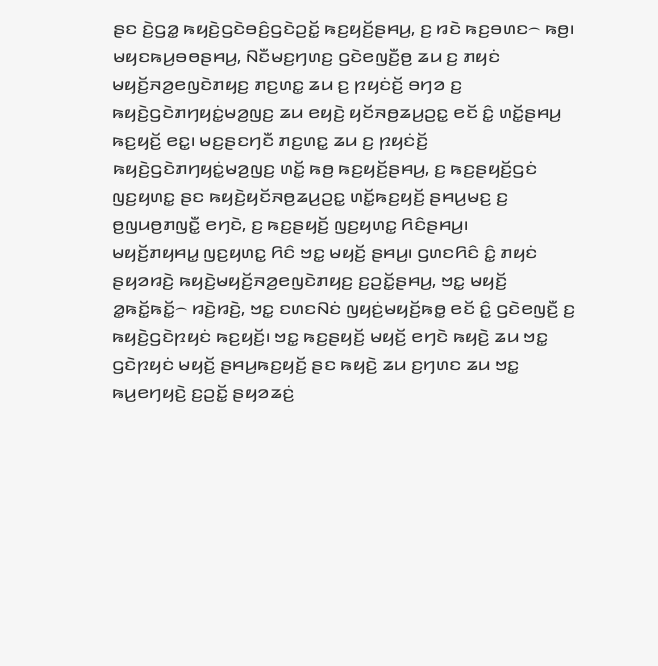ꤔꤢ ꤢꤧ꤬ꤞꤤ꤭ ꤒꤟꤢꤧ꤬ꤞꤢꤧꤋꤢꤨ꤬ꤞꤢꤧꤑꤢꤩ꤭ ꤒꤢ꤬ꤟꤢꤩ꤬ꤔꤌꤣ꤬, ꤢ꤬ ꤙꤢꤧ ꤒꤢ꤬ꤋꤛꤢ꤮ ꤒꤥ꤬꤯ ꤗꤟꤢꤒꤣ꤬ꤋꤥꤔꤌꤣ꤬, ꤡꤢꤪꤗꤢ꤬ꤚꤛꤢ꤬ ꤞꤢꤧꤕꤜꤢꤪ꤬ꤥ꤬ ꤘꤣ ꤢ꤬ ꤊꤟꤢꤦ ꤗꤟꤢꤩ꤬ꤏꤤ꤬ꤕꤜꤢꤧꤊꤟꤢ꤬ ꤊꤢ꤬ꤛꤢ꤭ ꤘꤣ ꤢ꤬ ꤐꤟꤢꤦꤢꤩ꤬ ꤋꤚꤤ ꤢ꤬ ꤒꤟꤢꤧ꤬ꤞꤢꤧꤊꤚꤟꤢꤦ꤭ꤗꤤ꤬ꤜꤢ꤬ ꤘꤣ ꤕꤟꤢꤧ꤬ ꤟꤢꤩꤏꤥ꤬ꤘꤣ꤬ꤑꤢ꤭ ꤕꤢꤩ ꤢꤨ꤭ ꤛꤢꤩ꤭ꤔꤌꤣ꤬ ꤒꤢ꤬ꤟꤢꤩ꤬ ꤕꤢ꤭꤯ ꤗꤢ꤬ꤔꤢꤚꤢꤪ ꤊꤢ꤬ꤛꤢ꤭ ꤘꤣ ꤢ꤬ ꤐꤟꤢꤦꤢꤩ꤬ ꤒꤟꤢꤧ꤬ꤞꤢꤧꤊꤚꤟꤢꤦ꤭ꤗꤤ꤬ꤜꤢ꤬ ꤛꤢꤩ꤭ ꤒꤥ꤬ ꤒꤢ꤬ꤟꤢꤩ꤬ꤔꤌꤣ꤬, ꤢ꤬ ꤒꤢ꤬ꤔꤟꤢꤩ꤬ꤞꤢꤦ ꤜꤢ꤬ꤟꤛꤢ꤭ ꤔꤢ ꤒꤟꤢꤧ꤬ꤟꤢꤩꤏꤥ꤬ꤘꤣ꤬ꤑꤢ꤭ ꤛꤢꤩ꤭ꤒꤢ꤬ꤟꤢꤩ꤬ ꤔꤌꤣ꤬ꤗꤢ꤬ ꤢ꤬ ꤥ꤬ꤜꤣꤥ꤬ꤊꤜꤢꤪ꤭ ꤕꤚꤢꤧ, ꤢ꤬ ꤒꤢ꤬ꤔꤟꤢꤩ꤬ ꤜꤢ꤬ꤟꤛꤢ꤭ ꤖꤢꤨꤔꤌꤣ꤬꤯
ꤗꤟꤢꤩ꤬ꤊꤟꤌꤣ꤭ ꤜꤢ꤬ꤟꤛꤢ꤭ ꤖꤢꤨ ꤠꤢ꤭ ꤗꤟꤢꤩ꤬ ꤔꤌꤣ꤬꤯ ꤞꤛꤢꤖꤢꤨ ꤢꤨ꤭ ꤊꤟꤢꤦ ꤔꤟꤤꤙꤢꤧ꤬ ꤒꤟꤢꤧ꤬ꤗꤟꤢꤩ꤬ꤏꤤ꤬ꤕꤜꤢꤧꤊꤟꤢ꤬ ꤢ꤬ꤑꤢꤩ꤭ꤔꤌꤣ꤬, ꤠꤢ꤭ ꤗꤟꤢꤩ꤬ ꤤ꤭ꤒꤢꤩ꤭ꤒꤢꤩ꤭꤮ ꤙꤢꤧ꤬ꤙꤢꤧ꤬, ꤠꤢ꤭ ꤢꤛꤢꤡꤢꤦ ꤜꤟꤢꤦ꤬ꤗꤟꤢꤩ꤬ꤒꤥ꤭ ꤕꤢꤩ ꤢꤨ꤭ ꤞꤢꤧꤕꤜꤢꤪ꤬ ꤢ꤬ ꤒꤟꤢꤧ꤬ꤞꤢꤧꤐꤟꤢꤦ ꤒꤢ꤬ꤟꤢꤩ꤬꤯ ꤠꤢ꤭ ꤒꤢ꤬ꤔꤟꤢꤩ꤬ ꤗꤟꤢꤩ꤬ ꤕꤚꤢꤧ ꤒꤟꤢꤧ꤬ ꤘꤣ ꤠꤢ꤭ ꤞꤢꤧꤐꤟꤢꤦ ꤗꤟꤢꤩ꤬ ꤔꤌꤣ꤬ꤒꤢ꤬ꤟꤢꤩ꤬ ꤔꤢ ꤒꤟꤢꤧ꤬ ꤘꤣ ꤢ꤬ꤚꤛꤢ ꤘꤣ ꤠꤢ꤭ ꤒꤣ꤬ꤕꤚꤟꤢꤧ꤬ ꤢ꤬ꤑꤢꤩ꤭ ꤔꤟꤤꤘꤢꤦ꤬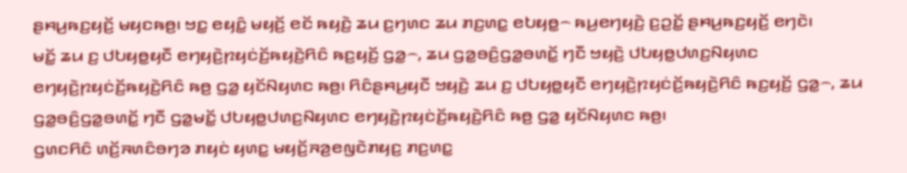ꤔꤌꤣ꤬ꤒꤢ꤬ꤟꤢꤩ꤬ ꤗꤟꤢꤒꤥ꤬꤯ ꤠꤢ꤭ ꤕꤟꤢꤨ꤭ ꤗꤟꤢꤩ꤬ ꤕꤢꤩ ꤒꤟꤢꤧ꤬ ꤘꤣ ꤢ꤬ꤚꤛꤢ ꤘꤣ ꤊꤢ꤬ꤛꤢ꤭ ꤕꤝꤟꤥ꤭꤮ ꤒꤣ꤬ꤕꤚꤟꤢꤧ꤬ ꤢ꤬ꤑꤢꤩ꤭ ꤔꤌꤣ꤬ꤒꤢ꤬ꤟꤢꤩ꤬ ꤕꤚꤢꤧ꤯
ꤗꤢꤩ꤭ ꤘꤣ ꤢ꤬ ꤓꤝꤟꤥ꤭ꤟꤢꤪ ꤕꤚꤟꤢꤧ꤬ꤐꤟꤢꤦꤢꤩ꤬ꤒꤟꤢꤧ꤬ꤖꤢꤨ ꤒꤢ꤬ꤟꤢꤩ꤬ ꤞꤤ꤭꤮, ꤘꤣ ꤞꤤ꤭ꤋꤢꤨ꤬ꤞꤤ꤭ꤋꤛꤢꤩ꤭ ꤚꤢꤪ ꤠꤟꤢꤧ꤬ ꤓꤝꤟꤥ꤭ꤓꤛꤢ꤬ꤡꤟꤛꤢ ꤕꤚꤟꤢꤧ꤬ꤐꤟꤢꤦꤢꤩ꤬ꤒꤟꤢꤧ꤬ꤖꤢꤨ ꤒꤥ꤬ ꤞꤤ꤭ ꤟꤢꤩꤡꤟꤛꤢ ꤒꤥ꤬꤯ ꤖꤢꤨꤔꤌꤣ꤬ꤟꤢꤪ ꤠꤟꤢꤧ꤬ ꤘꤣ ꤢ꤬ ꤓꤝꤟꤥ꤭ꤟꤢꤪ ꤕꤚꤟꤢꤧ꤬ꤐꤟꤢꤦꤢꤩ꤬ꤒꤟꤢꤧ꤬ꤖꤢꤨ ꤒꤢ꤬ꤟꤢꤩ꤬ ꤞꤤ꤭꤮, ꤘꤣ ꤞꤤ꤭ꤋꤢꤨ꤬ꤞꤤ꤭ꤋꤛꤢꤩ꤭ ꤚꤢꤪ ꤞꤤ꤭ꤗꤢꤩ꤭ ꤓꤝꤟꤥ꤭ꤓꤛꤢ꤬ꤡꤟꤛꤢ ꤕꤚꤟꤢꤧ꤬ꤐꤟꤢꤦꤢꤩ꤬ꤒꤟꤢꤧ꤬ꤖꤢꤨ ꤒꤥ꤬ ꤞꤤ꤭ ꤟꤢꤩꤡꤟꤛꤢ ꤒꤥ꤬꤯
ꤞꤛꤢꤖꤢꤨ ꤛꤢꤩ꤬ꤏꤛꤢꤨꤋꤚꤤ ꤊꤟꤢꤦ ꤟꤛꤢ꤭ ꤗꤟꤢꤩ꤬ꤏꤤ꤬ꤕꤜꤢꤧꤊꤟꤢ꤬ ꤊꤢ꤬ꤛꤢ꤭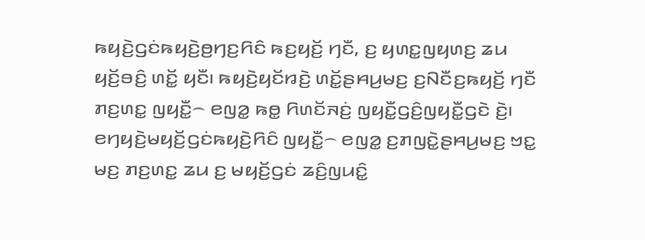ꤒꤟꤢꤧ꤬ꤞꤢꤦꤒꤟꤢꤧ꤬ꤥ꤬ꤚꤢ꤬ꤖꤢꤨ ꤒꤢ꤬ꤟꤢꤩ꤬ ꤚꤢꤪ, ꤢ꤬ ꤟꤛꤢ꤭ꤜꤟꤛꤢ꤬ ꤘꤣ ꤟꤢꤩ꤬ꤋꤢꤨ꤬ ꤛꤢꤩ꤭ ꤟꤢꤪ꤯ ꤒꤟꤢꤧ꤬ꤟꤢꤩꤙꤢꤧ꤬ ꤛꤢꤩ꤭ꤔꤌꤣ꤬ꤗꤢ꤬ ꤢ꤬ꤡꤢꤪꤢ꤬ꤒꤟꤢꤩ꤬ ꤚꤢꤪ ꤊꤢ꤬ꤛꤢ꤭ ꤜꤟꤢꤪ꤭꤮ ꤕꤜꤤ꤭ ꤒꤥ꤭ ꤖꤛꤢꤩꤏꤢꤦ꤬ ꤜꤟꤢꤪ꤭ꤞꤢꤨ꤬ꤜꤟꤢꤪ꤭ꤞꤢꤧ ꤢꤧ꤬꤯ ꤕꤚꤟꤢꤧ꤬ꤗꤟꤢꤩ꤬ꤞꤢꤦꤒꤟꤢꤧ꤬ꤖꤢꤨ ꤜꤟꤢꤪ꤭꤮ ꤕꤜꤤ꤭ ꤢ꤬ꤊꤜꤢꤧ꤭ꤔꤌꤣ꤬ꤗꤢ꤬ ꤠꤢ꤭ ꤗꤢ꤬ ꤊꤢ꤬ꤛꤢ꤭ ꤘꤣ ꤢ꤬ ꤗꤟꤢꤩ꤬ꤞꤢꤦ ꤘꤢꤨ꤬ꤜꤣꤢꤨ꤭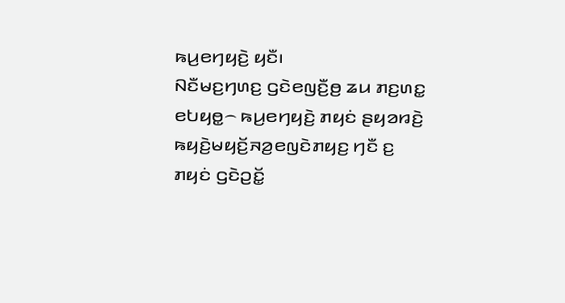ꤒꤣ꤬ꤕꤚꤟꤢꤧ꤬ ꤟꤢꤪ꤯
ꤡꤢꤪꤗꤢ꤬ꤚꤛꤢ꤬ ꤞꤢꤧꤕꤜꤢꤪ꤬ꤥ꤬ ꤘꤣ ꤊꤢ꤬ꤛꤢ꤭ ꤕꤝꤟꤥ꤭꤮ ꤒꤣ꤬ꤕꤚꤟꤢꤧ꤬ ꤊꤟꤢꤦ ꤔꤟꤤꤙꤢꤧ꤬ ꤒꤟꤢꤧ꤬ꤗꤟꤢꤩ꤬ꤏꤤ꤬ꤕꤜꤢꤧꤊꤟꤢ꤬ ꤚꤢꤪ ꤢ꤬ ꤊꤟꤢꤦ ꤞꤢꤧꤑꤢꤩ꤭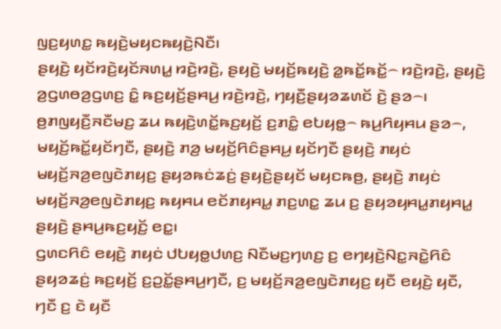ꤜꤢ꤬ꤟꤛꤢ꤭ ꤒꤟꤢꤧ꤬ꤗꤟꤢꤒꤟꤢꤧ꤬ꤡꤢꤪ꤯
ꤔꤟꤢꤧ꤬ ꤟꤢꤩꤙꤢꤧ꤬ꤟꤢꤩꤏꤛꤣ꤭ ꤙꤢꤧ꤬ꤙꤢꤧ꤬, ꤔꤟꤢꤧ꤬ ꤗꤟꤢꤩ꤬ꤒꤟꤢꤧ꤬ ꤤ꤭ꤒꤢꤩ꤭ꤒꤢꤩ꤭꤮ ꤙꤢꤧ꤬ꤙꤢꤧ꤬, ꤔꤟꤢꤧ꤬ ꤤ꤬ꤞꤛꤥꤤ꤬ꤞꤛꤢ꤬ ꤢꤨ꤭ ꤒꤢ꤬ꤟꤢꤩ꤬ꤔꤌꤣ꤬ ꤙꤢꤧ꤬ꤙꤢꤧ꤬, ꤚꤟꤢꤪ꤬ꤔꤟꤤꤘꤛꤢꤩ ꤢꤧ꤬ ꤔꤤ꤮꤯ ꤥ꤬ꤊꤜꤟꤢꤪ꤬ꤏꤢꤪꤗꤢ꤬ ꤘꤣ ꤒꤟꤢꤧ꤬ꤛꤢꤩ꤭ꤒꤢ꤬ꤟꤢꤩ꤬ ꤢ꤬ꤊꤢꤨ꤭ ꤕꤝꤟꤥ꤭꤮ ꤒꤣ꤬ꤖꤟꤌꤣ ꤔꤤ꤮, ꤗꤟꤢꤩ꤬ꤒꤢꤩ꤭ꤟꤢꤩꤚꤢꤪ, ꤔꤟꤢꤧ꤬ ꤊꤤ꤬ ꤗꤟꤢꤩ꤬ꤖꤢꤨꤔꤌꤣ꤬ ꤟꤢꤩꤚꤢꤪ ꤔꤟꤢꤧ꤬ ꤊꤟꤢꤦ ꤗꤟꤢꤩ꤬ꤏꤤ꤬ꤕꤜꤢꤧꤊꤟꤢ꤬ ꤔꤟꤤꤒꤢꤦꤘꤢꤦ꤬ ꤔꤟꤢꤧ꤬ꤔꤟꤢꤩ ꤗꤟꤢꤒꤥ꤬, ꤔꤟꤢꤧ꤬ ꤊꤟꤢꤦ ꤗꤟꤢꤩ꤬ꤏꤤ꤬ꤕꤜꤢꤧꤊꤟꤢ꤬ ꤒꤟꤌꤣ ꤕꤢꤩꤊꤟꤌꤣ꤭ ꤊꤢ꤬ꤛꤢ꤭ ꤘꤣ ꤢ꤬ ꤔꤟꤤꤟꤌꤣ꤭ꤊꤟꤌꤣ꤭ ꤔꤟꤢꤧ꤬ ꤔꤌꤣ꤬ꤒꤢ꤬ꤟꤢꤩ꤬ ꤕꤢ꤭꤯
ꤞꤛꤢꤖꤢꤨ ꤕꤟꤢꤧ꤬ ꤊꤟꤢꤦ ꤓꤝꤟꤥ꤭ꤓꤛꤢ꤬ ꤡꤢꤪꤗꤢ꤬ꤚꤛꤢ꤬ ꤢ꤬ ꤕꤚꤟꤢꤧ꤬ꤡꤢ꤭ꤏꤢꤧ꤭ꤖꤢꤨ ꤔꤟꤤꤘꤢꤦ꤬ ꤒꤢ꤬ꤟꤢꤩ꤬ ꤢ꤬ꤑꤢꤩ꤭ꤔꤌꤣ꤬ꤚꤢꤪ, ꤢ꤬ ꤗꤟꤢꤩ꤬ꤏꤤ꤬ꤕꤜꤢꤧꤊꤟꤢ꤬ ꤟꤢꤪ ꤕꤟꤢꤧ꤬ ꤟꤢꤪ, ꤚꤢꤪ ꤢ꤬ ꤢꤧ ꤟꤢꤪ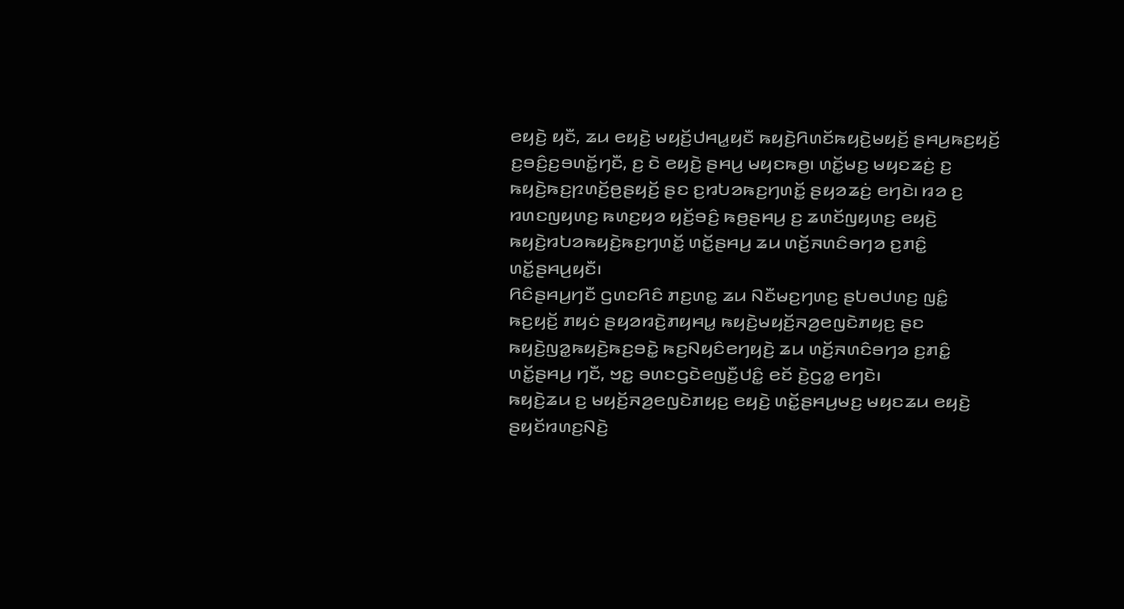ꤕꤟꤢꤧ꤬ ꤟꤢꤪ, ꤘꤣ ꤕꤟꤢꤧ꤬ ꤗꤟꤢꤩ꤬ꤓꤌꤣ꤭ꤟꤢꤪ ꤒꤟꤢꤧ꤬ꤖꤛꤢꤩꤒꤟꤢꤧ꤬ꤗꤟꤢꤩ꤬ ꤔꤌꤣ꤬ꤒꤢ꤬ꤟꤢꤩ꤬ ꤢ꤬ꤋꤢꤨ꤬ꤢ꤬ꤋꤛꤢꤩ꤭ꤚꤢꤪ, ꤢ꤬ ꤢꤧ ꤕꤟꤢꤧ꤬ ꤔꤌꤣ꤬ ꤗꤟꤢꤒꤥ꤬꤯ ꤛꤢꤩ꤭ꤗꤢ꤬ ꤗꤟꤢꤘꤢꤦ꤬ ꤢ꤬ ꤒꤟꤢꤧ꤬ꤒꤢ꤬ꤐꤛꤢꤩ꤬ꤥ꤬ꤔꤟꤢꤩ꤬ ꤔꤢ ꤢ꤬ꤙꤝꤤꤒꤢ꤬ꤚꤛꤢꤩ꤭ ꤔꤟꤤꤘꤢꤦ꤬ ꤕꤚꤢꤧ꤯ ꤙꤤ ꤢ꤬ ꤙꤛꤢꤜꤟꤛꤢ꤬ ꤒꤛꤢ꤬ꤟꤤ ꤟꤢꤩ꤬ꤋꤢꤨ꤬ ꤒꤥ꤬ꤔꤌꤣ꤬ ꤢ꤬ ꤘꤛꤢꤩꤜꤟꤛꤢ꤬ ꤕꤟꤢꤧ꤬ ꤒꤟꤢꤧ꤬ꤙꤝꤤꤒꤟꤢꤧ꤬ꤒꤢ꤬ꤚꤛꤢꤩ꤭ ꤛꤢꤩ꤭ꤔꤌꤣ꤬ ꤘꤣ ꤛꤢꤩ꤬ꤏꤛꤢꤨꤋꤚꤤ ꤢ꤬ꤊꤢꤨ꤭ ꤛꤢꤩ꤭ꤔꤌꤣ꤬ꤟꤢꤪ꤯
ꤖꤢꤨꤔꤌꤣ꤬ꤚꤢꤪ ꤞꤛꤢꤖꤢꤨ ꤊꤢ꤬ꤛꤢ꤭ ꤘꤣ ꤡꤢꤪꤗꤢ꤬ꤚꤛꤢ꤬ ꤔꤝꤥꤓꤛꤢ꤬ ꤜꤢꤨ꤭ ꤒꤢ꤬ꤟꤢꤩ꤬ ꤊꤟꤢꤦ ꤔꤟꤤꤙꤢꤧ꤬ꤊꤟꤌꤣ꤭ ꤒꤟꤢꤧ꤬ꤗꤟꤢꤩ꤬ꤏꤤ꤬ꤕꤜꤢꤧꤊꤟꤢ꤬ ꤔꤢ ꤒꤟꤢꤧ꤬ꤜꤤ꤭ꤒꤟꤢꤧ꤬ꤒꤢ꤬ꤋꤢꤧ꤭ ꤒꤢ꤬ꤡꤟꤢꤨꤕꤚꤟꤢꤧ꤬ ꤘꤣ ꤛꤢꤩ꤬ꤏꤛꤢꤨꤋꤚꤤ ꤢ꤬ꤊꤢꤨ꤭ ꤛꤢꤩ꤭ꤔꤌꤣ꤬ ꤚꤢꤪ, ꤠꤢ꤭ ꤋꤛꤢꤞꤢꤧꤕꤜꤢꤪ꤬ꤓꤢꤨ꤭ ꤕꤢꤩ ꤢꤧ꤬ꤞꤤ꤭ ꤕꤚꤢꤧ꤯
ꤒꤟꤢꤧ꤬ꤘꤣ ꤢ꤬ ꤗꤟꤢꤩ꤬ꤏꤤ꤬ꤕꤜꤢꤧꤊꤟꤢ꤬ ꤕꤟꤢꤧ꤬ ꤛꤢꤩ꤭ꤔꤌꤣ꤬ꤗꤢ꤬ ꤗꤟꤢꤘꤣ ꤕꤟꤢꤧ꤬ ꤔꤟꤢꤩꤙꤛꤢ꤬ꤡꤢꤧ꤬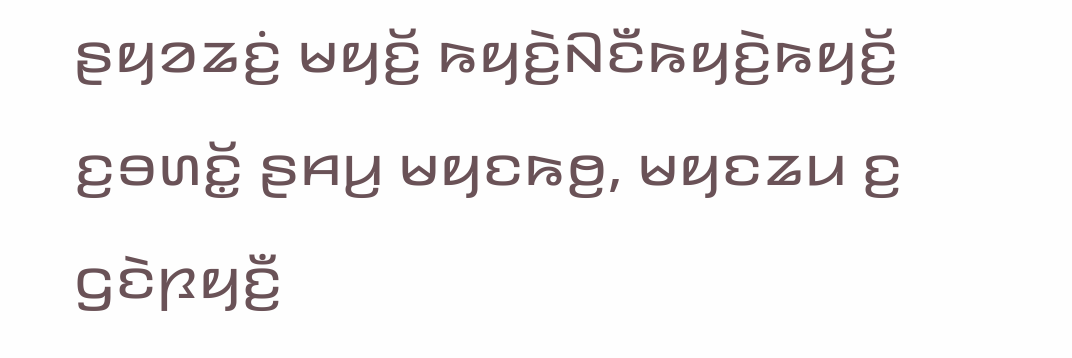ꤔꤟꤤꤘꤢꤦ꤬ ꤗꤟꤢꤩ꤬ ꤒꤟꤢꤧ꤬ꤡꤢꤪꤒꤟꤢꤧ꤬ꤒꤟꤢꤩ꤬ ꤢ꤬ꤋꤛꤢꤩ꤭ ꤔꤌꤣ꤬ ꤗꤟꤢꤒꤥ꤬, ꤗꤟꤢꤘꤣ ꤢ꤬ ꤞꤢꤧꤐꤟꤢꤪ꤬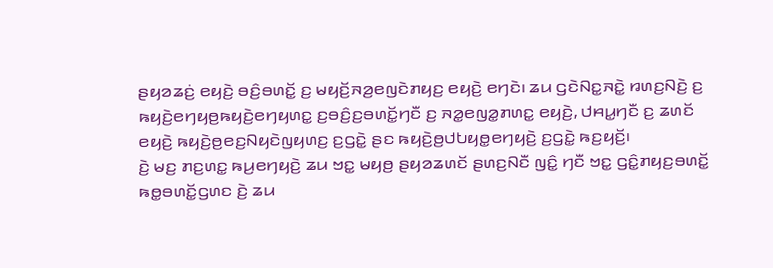ꤔꤟꤤꤘꤢꤦ꤬ ꤕꤟꤢꤧ꤬ ꤋꤢꤨ꤬ꤋꤛꤢꤩ꤭ ꤢ꤬ ꤗꤟꤢꤩ꤬ꤏꤤ꤬ꤕꤜꤢꤧꤊꤟꤢ꤬ ꤕꤟꤢꤧ꤬ ꤕꤚꤢꤧ꤯ ꤘꤣ ꤞꤢꤧꤡꤢ꤭ꤏꤢꤧ꤭ ꤙꤛꤢ꤬ꤡꤢꤧ꤬ ꤢ꤬ ꤒꤟꤢꤧ꤬ꤕꤚꤟꤥ꤬ꤒꤟꤢꤧ꤬ꤕꤚꤟꤛꤢ꤭ ꤢ꤬ꤋꤢꤨ꤬ꤢ꤬ꤋꤛꤢꤩ꤭ꤚꤢꤪ ꤢ꤬ ꤏꤤ꤭ꤕꤜꤤ꤭ꤊꤛꤢ꤭ ꤕꤟꤢꤧ꤬, ꤓꤌꤣ꤭ꤚꤢꤪ ꤢ꤬ ꤘꤛꤢꤩ ꤕꤟꤢꤧ꤬ ꤒꤟꤢꤧ꤬ꤥ꤬ꤕꤢ꤬ꤡꤟꤢꤧꤜꤟꤛꤢ꤬ ꤢ꤬ꤞꤢꤧ꤭ ꤔꤢ ꤒꤟꤢꤧ꤬ꤥ꤬ꤓꤝꤟꤥ꤭ꤕꤚꤟꤢꤧ꤬ ꤢ꤬ꤞꤢꤧ꤭ ꤒꤢ꤬ꤟꤢꤩ꤬꤯
ꤢꤧ꤬ ꤗꤢ꤬ ꤊꤢ꤬ꤛꤢ꤭ ꤒꤣ꤬ꤕꤚꤟꤢꤧ꤬ ꤘꤣ ꤠꤢ꤭ ꤗꤟꤥ꤬ ꤔꤟꤤꤘꤛꤢꤩ ꤔꤛꤢ꤬ꤡꤢꤪ ꤜꤢꤨ꤭ ꤚꤢꤪ ꤠꤢ꤭ ꤞꤢꤨ꤭ꤊꤟꤢ꤬ꤋꤛꤢꤩ꤭ ꤒꤥ꤭ꤋꤛꤢꤩ꤭ꤞꤛꤢ ꤢꤧ꤬ ꤘꤣ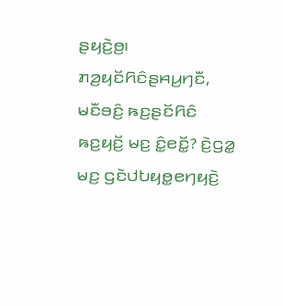ꤔꤟꤢꤧ꤬ꤥ꤬꤯
ꤊꤤ꤬ꤟꤢꤩꤖꤢꤨꤔꤌꤣ꤬ꤚꤢꤪ, ꤗꤢꤪꤋꤢꤨ꤬ ꤒꤢ꤬ꤔꤢꤩꤖꤢꤨ ꤒꤢ꤬ꤟꤢꤩ꤬ ꤗꤢ꤬ ꤢꤨ꤭ꤕꤢꤩ꤭? ꤢꤧ꤬ꤞꤤ꤭ ꤗꤢ꤬ ꤞꤢꤧꤓꤝꤟꤥ꤭ꤕꤚꤟꤢꤧ꤬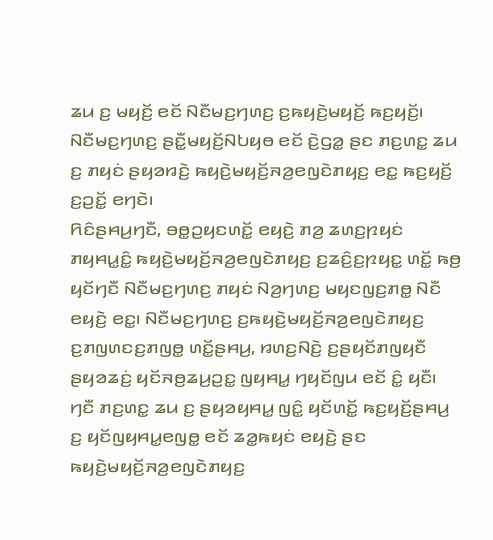ꤘꤣ ꤢ꤬ ꤗꤟꤢꤩ꤬ ꤕꤢꤩ ꤡꤢꤪꤗꤢ꤬ꤚꤛꤢ꤬ ꤢ꤬ꤒꤟꤢꤧ꤬ꤗꤟꤢꤩ꤬ ꤒꤢ꤬ꤟꤢꤩ꤬꤯ ꤡꤢꤪꤗꤢ꤬ꤚꤛꤢ꤬ ꤔꤢꤪ꤭ꤗꤟꤢꤩ꤬ꤡꤝꤟꤥ ꤕꤢꤩ ꤢꤧ꤬ꤞꤤ꤭ ꤔꤢ ꤊꤢ꤬ꤛꤢ꤭ ꤘꤣ ꤢ꤬ ꤊꤟꤢꤦ ꤔꤟꤤꤙꤢꤧ꤬ ꤒꤟꤢꤧ꤬ꤗꤟꤢꤩ꤬ꤏꤤ꤬ꤕꤜꤢꤧꤊꤟꤢ꤬ ꤕꤢ꤭ ꤒꤢ꤬ꤟꤢꤩ꤬ ꤢ꤬ꤑꤢꤩ꤭ ꤕꤚꤢꤧ꤯
ꤖꤢꤨꤔꤌꤣ꤬ꤚꤢꤪ, ꤋꤥ꤭ꤑꤟꤢꤛꤢꤩ꤭ ꤕꤟꤢꤧ꤬ ꤊꤤ꤬ ꤘꤛꤢ꤬ꤐꤟꤢꤦ ꤊꤟꤌꤣ꤭ꤢꤨ꤭ ꤒꤟꤢꤧ꤬ꤗꤟꤢꤩ꤬ꤏꤤ꤬ꤕꤜꤢꤧꤊꤟꤢ꤬ ꤢ꤬ꤘꤢꤨ꤬ꤢ꤬ꤐꤟꤢ꤭ ꤛꤢꤩ꤭ ꤒꤥ꤬ ꤟꤢꤩꤚꤢꤪ ꤡꤢꤪꤗꤢ꤬ꤚꤛꤢ꤬ ꤊꤟꤢꤦ ꤡꤤ꤬ꤚꤛꤢ꤬ ꤗꤟꤢꤜꤢ꤬ꤊꤥ꤭ ꤡꤢꤪ ꤕꤟꤢꤧ꤬ ꤕꤢ꤭꤯ ꤡꤢꤪꤗꤢ꤬ꤚꤛꤢ꤬ ꤢ꤬ꤒꤟꤢꤧ꤬ꤗꤟꤢꤩ꤬ꤏꤤ꤬ꤕꤜꤢꤧꤊꤟꤢ꤬ ꤢ꤬ꤊꤜꤛꤢꤢ꤬ꤊꤜꤥ꤭ ꤛꤢꤩ꤭ꤔꤌꤣ꤬, ꤙꤛꤢ꤬ꤡꤢꤧ꤬ ꤢ꤬ꤔꤟꤢꤩꤊꤜꤟꤢꤪ ꤔꤟꤤꤘꤢꤦ꤬ ꤟꤢꤩꤏꤥ꤬ꤘꤣ꤬ꤑꤢ꤭ ꤜꤟꤌꤣ꤭ ꤚꤟꤢꤩꤜꤣ ꤕꤢꤩ ꤢꤨ꤭ ꤟꤢꤪ꤯ ꤚꤢꤪ ꤊꤢ꤬ꤛꤢ꤭ ꤘꤣ ꤢ꤬ ꤔꤟꤤꤟꤌꤣ꤭ ꤜꤢꤨ꤭ ꤟꤢꤩꤛꤢꤩ꤭ ꤒꤢ꤬ꤟꤢꤩ꤬ꤔꤌꤣ꤬ ꤢ꤬ ꤟꤢꤩꤜꤟꤌꤣ꤭ꤕꤜꤥ꤭ ꤕꤢꤩ ꤘꤤ꤭ꤒꤟꤢꤦ ꤕꤟꤢꤧ꤬ ꤔꤢ ꤒꤟꤢꤧ꤬ꤗꤟꤢꤩ꤬ꤏꤤ꤬ꤕꤜꤢꤧꤊꤟꤢ꤬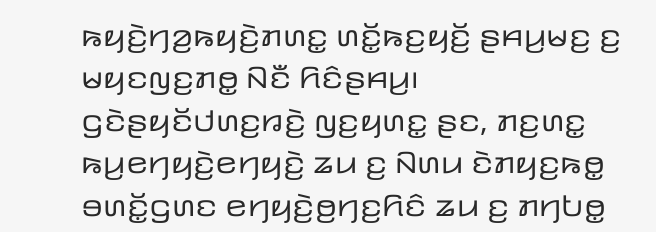ꤒꤟꤢꤧ꤬ꤚꤤ꤬ꤒꤟꤢꤧ꤬ꤊꤛꤢ꤭ ꤛꤢꤩ꤭ꤒꤢ꤬ꤟꤢꤩ꤬ ꤔꤌꤣ꤬ꤗꤢ꤬ ꤢ꤬ ꤗꤟꤢꤜꤢ꤬ꤊꤥ꤭ ꤡꤢꤪ ꤖꤢꤨꤔꤌꤣ꤬꤯
ꤞꤢꤧꤔꤟꤢꤩꤓꤛꤢ꤬ꤙꤢꤧ꤬ ꤜꤢ꤬ꤟꤛꤢ꤭ ꤔꤢ, ꤊꤢ꤬ꤛꤢ꤭ ꤒꤣ꤬ꤕꤚꤟꤢꤧ꤬ꤕꤚꤟꤢꤧ꤬ ꤘꤣ ꤢ꤬ ꤡꤛꤣ ꤢꤧꤊꤟꤢ꤬ꤒꤥ꤭ ꤋꤛꤢꤩ꤭ꤞꤛꤢ ꤕꤚꤟꤢꤧ꤬ꤥ꤬ꤚꤢ꤬ꤖꤢꤨ ꤘꤣ ꤢ꤬ ꤊꤚꤝꤥ꤭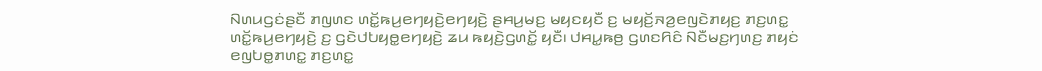ꤡꤛꤣꤞꤢꤦꤔꤢꤪ ꤊꤜꤛꤢ ꤛꤢꤩ꤭ꤒꤣ꤬ꤕꤚꤟꤢꤧ꤬ꤕꤚꤟꤢꤧ꤬ ꤔꤌꤣ꤬ꤗꤢ꤬ ꤗꤟꤢꤟꤢꤪ ꤢ꤬ ꤗꤟꤢꤩ꤬ꤏꤤ꤬ꤕꤜꤢꤧꤊꤟꤢ꤬ ꤊꤢ꤬ꤛꤢ꤭ ꤛꤢꤩ꤭ꤒꤣ꤬ꤕꤚꤟꤢꤧ꤬ ꤢ꤬ ꤞꤢꤧꤓꤝꤟꤥ꤭ꤕꤚꤟꤢꤧ꤬ ꤘꤣ ꤒꤟꤢꤧ꤬ꤞꤛꤢꤩ꤭ ꤟꤢꤪ꤯ ꤓꤌꤣ꤭ꤒꤥ꤬ ꤞꤛꤢꤖꤢꤨ ꤡꤢꤪꤗꤢ꤬ꤚꤛꤢ꤬ ꤊꤟꤢꤦ ꤕꤜꤝꤥ꤭ꤊꤛꤢ꤭ ꤊꤢ꤬ꤛꤢ꤭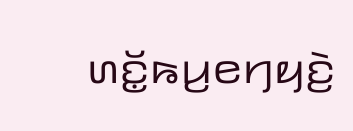ꤛꤢꤩ꤭ꤒꤣ꤬ꤕꤚꤟꤢꤧ꤬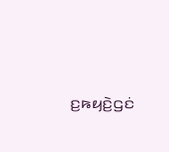ꤢ꤬ꤒꤟꤢꤧ꤬ꤞꤢꤦ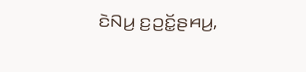ꤢꤧꤡꤣ꤬ ꤢ꤬ꤑꤢꤩ꤭ꤔꤌꤣ꤬,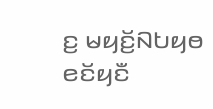ꤢ꤬ ꤗꤟꤢꤩ꤬ꤡꤝꤟꤥ ꤕꤢꤩꤟꤢꤪ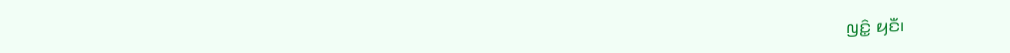ꤜꤢꤨ꤭ ꤟꤢꤪ꤯